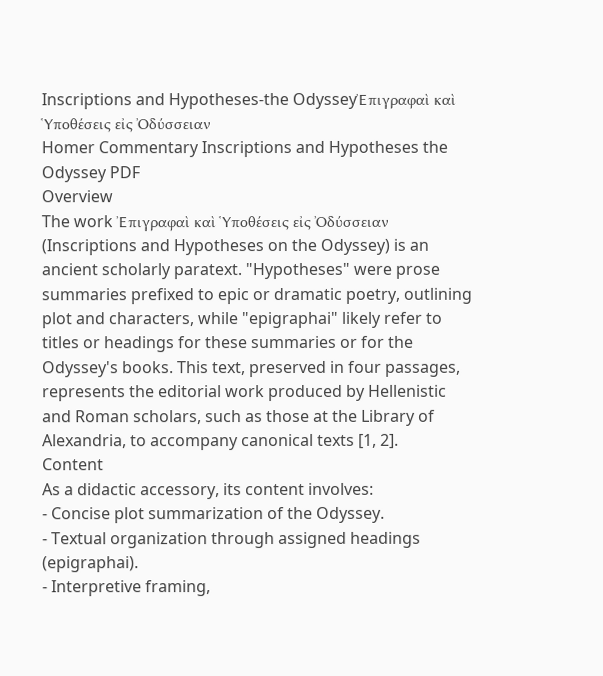Inscriptions and Hypotheses-the OdysseyἘπιγραφαὶ καὶ Ὑποθέσεις εἰς Ὀδύσσειαν
Homer Commentary Inscriptions and Hypotheses the Odyssey PDF
Overview
The work Ἐπιγραφαὶ καὶ Ὑποθέσεις εἰς Ὀδύσσειαν (Inscriptions and Hypotheses on the Odyssey) is an ancient scholarly paratext. "Hypotheses" were prose summaries prefixed to epic or dramatic poetry, outlining plot and characters, while "epigraphai" likely refer to titles or headings for these summaries or for the Odyssey's books. This text, preserved in four passages, represents the editorial work produced by Hellenistic and Roman scholars, such as those at the Library of Alexandria, to accompany canonical texts [1, 2].
Content
As a didactic accessory, its content involves:
- Concise plot summarization of the Odyssey.
- Textual organization through assigned headings (epigraphai).
- Interpretive framing,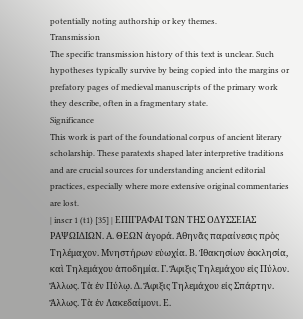potentially noting authorship or key themes.
Transmission
The specific transmission history of this text is unclear. Such hypotheses typically survive by being copied into the margins or prefatory pages of medieval manuscripts of the primary work they describe, often in a fragmentary state.
Significance
This work is part of the foundational corpus of ancient literary scholarship. These paratexts shaped later interpretive traditions and are crucial sources for understanding ancient editorial practices, especially where more extensive original commentaries are lost.
| inscr 1 (t1) [35] | ΕΠΙΓΡΑΦΑΙ ΤΩΝ ΤΗΣ ΟΔΥΣΣΕΙΑΣ ΡΑΨΩΙΔΙΩΝ. Α. ΘΕΩΝ ἀγορά. Ἀθηνᾶς παραίνεσις πρὸς Τηλέμαχον. Μνηστήρων εὐωχία. Β. Ἰθακησίων ἐκκλησία, καὶ Τηλεμάχου ἀποδημία. Γ. Ἄφιξις Τηλεμάχου εἰς Πύλον. Ἄλλως. Τὰ ἐν Πύλῳ. Δ. Ἄφιξις Τηλεμάχου εἰς Σπάρτην. Ἄλλως. Τὰ ἐν Λακεδαίμονι. Ε.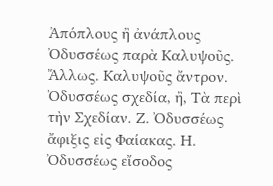Ἀπόπλους ἢ ἀνάπλους Ὀδυσσέως παρὰ Καλυψοῦς. Ἄλλως. Καλυψοῦς ἄντρον. Ὀδυσσέως σχεδία, ἢ, Τὰ περὶ τὴν Σχεδίαν. Ζ. Ὀδυσσέως ἄφιξις εἰς Φαίακας. Η. Ὀδυσσέως εἴσοδος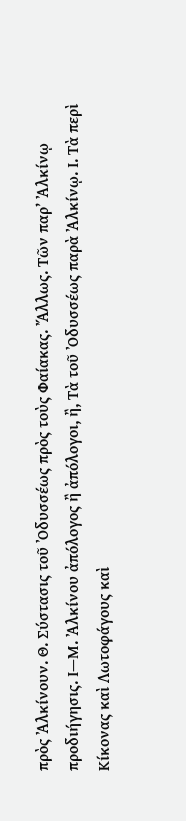πρὸς Ἀλκίνουν. Θ. Σύστασις τοῦ Ὀδυσσέως πρὸς τοὺς Φαίακας. Ἄλλως. Τῶν παρ’ Ἀλκίνῳ προδιήγησις. Ι—Μ. Ἀλκίνου ἀπόλογος ἢ ἀπόλογοι, ἢ, Τὰ τοῦ Ὀδυσσέως παρὰ Ἀλκίνῳ. Ι. Τὰ περὶ Κίκονας καὶ Λωτοφάγους καὶ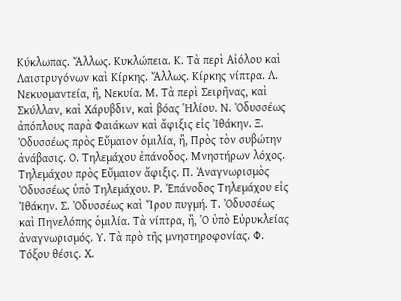Κύκλωπας. Ἄλλως. Κυκλώπεια. Κ. Τὰ περὶ Αἰόλου καὶ Λαιστρυγόνων καὶ Κίρκης. Ἄλλως. Κίρκης νίπτρα. Λ. Νεκυομαντεία, ἢ, Νεκυία. Μ. Τὰ περὶ Σειρῆνας, καὶ Σκύλλαν, καὶ Χάρυβδιν, καὶ βόας Ἡλίου. Ν. Ὀδυσσέως ἀπόπλους παρὰ Φαιάκων καὶ ἄφιξις εἰς Ἰθάκην. Ξ. Ὀδυσσέως πρὸς Εὔμαιον ὁμιλία, ἢ, Πρὸς τὸν συβώτην ἀνάβασις. Ο. Τηλεμάχου ἐπάνοδος. Μνηστήρων λόχος. Τηλεμάχου πρὸς Εὔμαιον ἄφιξις. Π. Ἀναγνωρισμὸς Ὀδυσσέως ὑπὸ Τηλεμάχου. Ρ. Ἐπάνοδος Τηλεμάχου εἰς Ἰθάκην. Σ. Ὀδυσσέως καὶ Ἴρου πυγμή. Τ. Ὀδυσσέως καὶ Πηνελόπης ὁμιλία. Τὰ νίπτρα, ἢ, Ὁ ὑπὸ Εὐρυκλείας ἀναγνωρισμός. Υ. Τὰ πρὸ τῆς μνηστηροφονίας. Φ. Τόξου θέσις. Χ.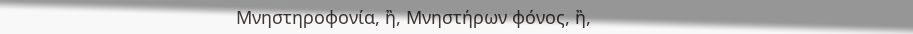Μνηστηροφονία, ἢ, Μνηστήρων φόνος, ἢ,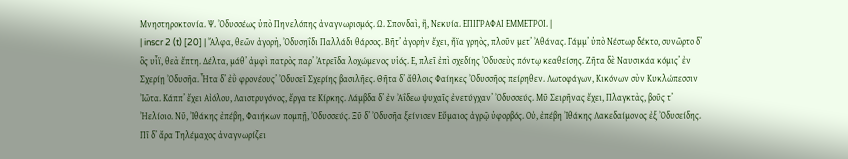Μνηστηροκτονία. Ψ. Ὀδυσσέως ὑπὸ Πηνελόπης ἀναγνωρισμός. Ω. Σπονδαὶ, ἢ, Νεκυία. ΕΠΙΓΡΑΦΑΙ ΕΜΜΕΤΡΟΙ. |
| inscr 2 (t) [20] | Ἄλφα, θεῶν ἀγορὴ, Ὀδυσηΐδι Παλλάδι θάρσος. Βῆτ’ ἀγορὴν ἔχει, ἤϊα γρηὸς, πλοῦν μετ’ Ἀθάνας. Γάμμ’ ὑπὸ Νέστωρ δέκτο, συνῶρτο δ’ ὃς υἷϊ, θεὰ ἔπτη. Δέλτα, μάθ’ ἀμφὶ πατρὸς παρ’ Ἀτρεῖδα λοχώμενος υἱός. Ε, πλεῖ ἐπὶ σχεδίης Ὀδυσεὺς πόντῳ κεαθείσης. Ζῆτα δὲ Ναυσικάα κόμις’ ἐν Σχερίῃ Ὀδυσῆα. Ἦτα δ’ ἐῢ φρονέους’ Ὀδυσεῖ Σχερίης βασιλῆες. Θῆτα δ’ ἄθλοις Φαίηκες Ὀδυσσῆος πείρηθεν. Λωτοφάγων, Κικόνων σὺν Κυκλώπεσσιν Ἰῶτα. Κάππ’ ἔχει Αἰόλου, Λαιστρυγόνος, ἔργα τε Κίρκης. Λάμβδα δ’ ἐν Ἀΐδεω ψυχαῖς ἐνετύγχαν’ Ὀδυσσεύς. Μῦ Σειρῆνας ἔχει, Πλαγκτὰς, βοῦς τ’ Ἠελίοιο. Νῦ, Ἰθάκης ἐπέβη, Φαιήκων πομπῇ, Ὀδυσσεύς. Ξῦ δ’ Ὀδυσῆα ξείνισεν Εὔμαιος ἀγρῷ ὑφορβός. Οὐ, ἐπέβη Ἰθάκης Λακεδαίμονος ἐξ Ὀδυσείδης. Πῖ δ’ ἄρα Τηλέμαχος ἀναγνωρίζει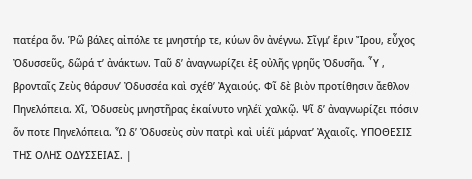πατέρα ὅν. Ῥῶ βάλες αἰπόλε τε μνηστήρ τε, κύων ὃν ἀνέγνω. Σῖγμ’ ἔριν Ἴρου, εὖχος Ὀδυσσεῦς, δῶρά τ’ ἀνάκτων. Ταῦ δ’ ἀναγνωρίζει ἐξ οὐλῆς γρηῦς Ὀδυσῆα. ῏Υ , βρονταῖς Ζεὺς θάρσυν’ Ὀδυσσέα καὶ σχέθ’ Ἀχαιούς. Φῖ δὲ βιὸν προτίθησιν ἄεθλον Πηνελόπεια. Χῖ, Ὀδυσεὺς μνηστῆρας ἐκαίνυτο νηλέϊ χαλκῷ. Ψῖ δ’ ἀναγνωρίζει πόσιν ὅν ποτε Πηνελόπεια. Ὦ δ’ Ὀδυσεὺς σὺν πατρὶ καὶ υἱέϊ μάρνατ’ Ἀχαιοῖς. ΥΠΟΘΕΣΙΣ ΤΗΣ ΟΛΗΣ ΟΔΥΣΣΕΙΑΣ. |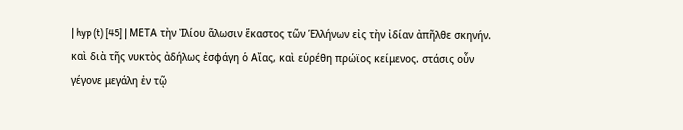| hyp (t) [45] | ΜΕΤΑ τὴν Ἰλίου ἅλωσιν ἕκαστος τῶν Ἑλλήνων εἰς τὴν ἰδίαν ἀπῆλθε σκηνήν. καὶ διὰ τῆς νυκτὸς ἀδήλως ἐσφάγη ὁ Αἴας, καὶ εὑρέθη πρώϊος κείμενος. στάσις οὖν γέγονε μεγάλη ἐν τῷ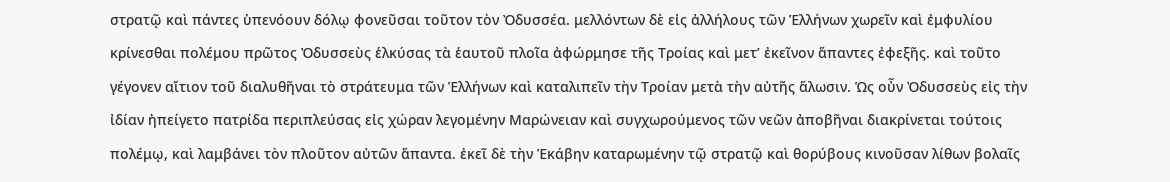στρατῷ καὶ πάντες ὑπενόουν δόλῳ φονεῦσαι τοῦτον τὸν Ὀδυσσέα. μελλόντων δὲ εἰς ἀλλήλους τῶν Ἑλλήνων χωρεῖν καὶ ἐμφυλίου κρίνεσθαι πολέμου πρῶτος Ὀδυσσεὺς ἑλκύσας τὰ ἑαυτοῦ πλοῖα ἀφώρμησε τῆς Τροίας καὶ μετ’ ἐκεῖνον ἅπαντες ἐφεξῆς. καὶ τοῦτο γέγονεν αἴτιον τοῦ διαλυθῆναι τὸ στράτευμα τῶν Ἑλλήνων καὶ καταλιπεῖν τὴν Τροίαν μετὰ τὴν αὐτῆς ἅλωσιν. Ὡς οὖν Ὀδυσσεὺς εἰς τὴν ἰδίαν ἠπείγετο πατρίδα περιπλεύσας εἰς χώραν λεγομένην Μαρώνειαν καὶ συγχωρούμενος τῶν νεῶν ἀποβῆναι διακρίνεται τούτοις πολέμῳ, καὶ λαμβάνει τὸν πλοῦτον αὐτῶν ἅπαντα. ἐκεῖ δὲ τὴν Ἑκάβην καταρωμένην τῷ στρατῷ καὶ θορύβους κινοῦσαν λίθων βολαῖς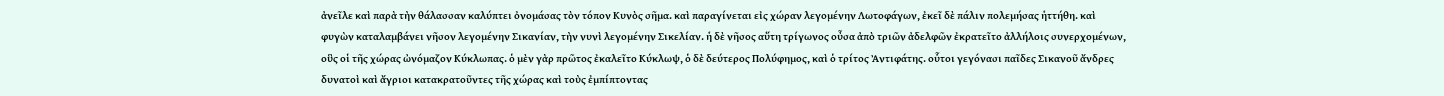ἀνεῖλε καὶ παρὰ τὴν θάλασσαν καλύπτει ὀνομάσας τὸν τόπον Κυνὸς σῆμα. καὶ παραγίνεται εἰς χώραν λεγομένην Λωτοφάγων, ἐκεῖ δὲ πάλιν πολεμήσας ἡττήθη. καὶ φυγὼν καταλαμβάνει νῆσον λεγομένην Σικανίαν, τὴν νυνὶ λεγομένην Σικελίαν. ἡ δὲ νῆσος αὕτη τρίγωνος οὖσα ἀπὸ τριῶν ἀδελφῶν ἐκρατεῖτο ἀλλήλοις συνερχομένων, οὓς οἱ τῆς χώρας ὠνόμαζον Κύκλωπας. ὁ μὲν γὰρ πρῶτος ἐκαλεῖτο Κύκλωψ, ὁ δὲ δεύτερος Πολύφημος, καὶ ὁ τρίτος Ἀντιφάτης. οὗτοι γεγόνασι παῖδες Σικανοῦ ἄνδρες δυνατοὶ καὶ ἄγριοι κατακρατοῦντες τῆς χώρας καὶ τοὺς ἐμπίπτοντας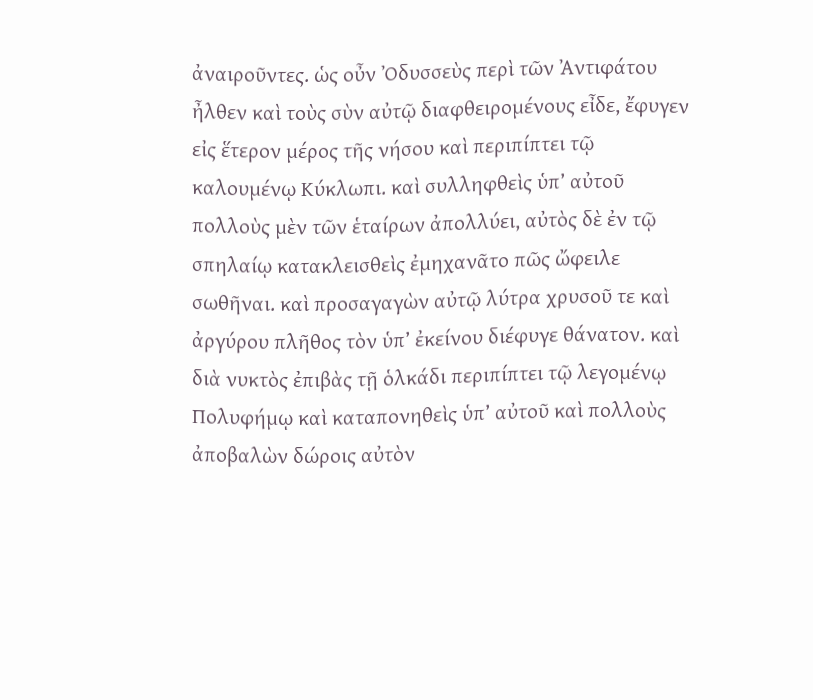ἀναιροῦντες. ὡς οὖν Ὀδυσσεὺς περὶ τῶν Ἀντιφάτου ἦλθεν καὶ τοὺς σὺν αὐτῷ διαφθειρομένους εἶδε, ἔφυγεν εἰς ἕτερον μέρος τῆς νήσου καὶ περιπίπτει τῷ καλουμένῳ Κύκλωπι. καὶ συλληφθεὶς ὑπ’ αὐτοῦ πολλοὺς μὲν τῶν ἑταίρων ἀπολλύει, αὐτὸς δὲ ἐν τῷ σπηλαίῳ κατακλεισθεὶς ἐμηχανᾶτο πῶς ὤφειλε σωθῆναι. καὶ προσαγαγὼν αὐτῷ λύτρα χρυσοῦ τε καὶ ἀργύρου πλῆθος τὸν ὑπ’ ἐκείνου διέφυγε θάνατον. καὶ διὰ νυκτὸς ἐπιβὰς τῇ ὁλκάδι περιπίπτει τῷ λεγομένῳ Πολυφήμῳ καὶ καταπονηθεὶς ὑπ’ αὐτοῦ καὶ πολλοὺς ἀποβαλὼν δώροις αὐτὸν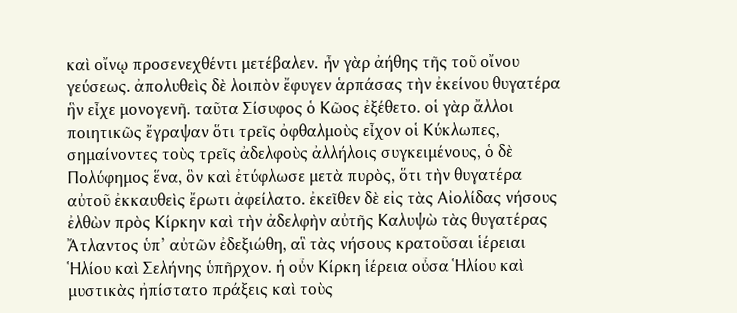καὶ οἴνῳ προσενεχθέντι μετέβαλεν. ἦν γὰρ ἀήθης τῆς τοῦ οἴνου γεύσεως. ἀπολυθεὶς δὲ λοιπὸν ἔφυγεν ἁρπάσας τὴν ἐκείνου θυγατέρα ἣν εἶχε μονογενῆ. ταῦτα Σίσυφος ὁ Κῶος ἐξέθετο. οἱ γὰρ ἄλλοι ποιητικῶς ἔγραψαν ὅτι τρεῖς ὀφθαλμοὺς εἶχον οἱ Κύκλωπες, σημαίνοντες τοὺς τρεῖς ἀδελφοὺς ἀλλήλοις συγκειμένους, ὁ δὲ Πολύφημος ἕνα, ὃν καὶ ἐτύφλωσε μετὰ πυρὸς, ὅτι τὴν θυγατέρα αὐτοῦ ἐκκαυθεὶς ἔρωτι ἀφείλατο. ἐκεῖθεν δὲ εἰς τὰς Αἰολίδας νήσους ἐλθὼν πρὸς Κίρκην καὶ τὴν ἀδελφὴν αὐτῆς Καλυψὼ τὰς θυγατέρας Ἄτλαντος ὑπ’ αὐτῶν ἐδεξιώθη, αἳ τὰς νήσους κρατοῦσαι ἱέρειαι Ἡλίου καὶ Σελήνης ὑπῆρχον. ἡ οὖν Κίρκη ἱέρεια οὖσα Ἡλίου καὶ μυστικὰς ἠπίστατο πράξεις καὶ τοὺς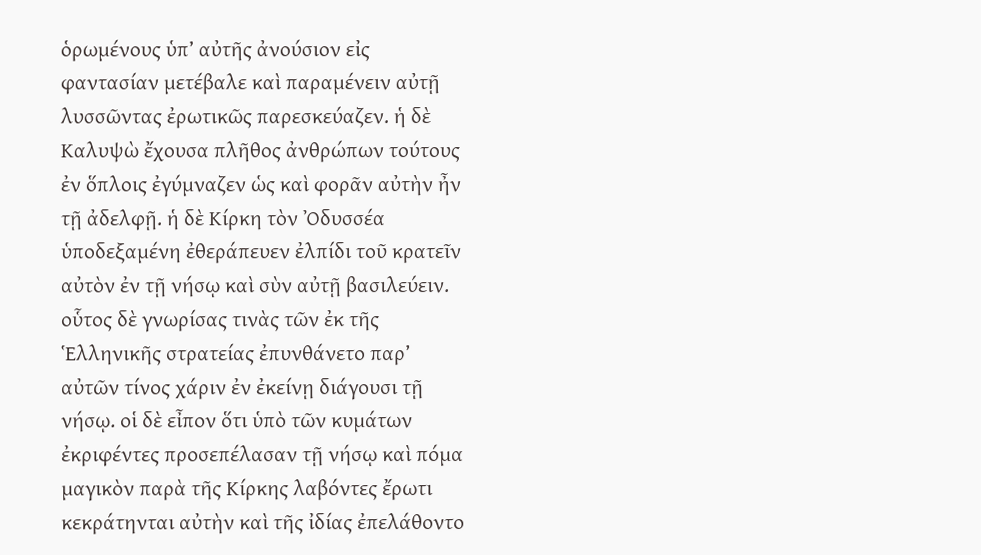ὁρωμένους ὑπ’ αὐτῆς ἀνούσιον εἰς φαντασίαν μετέβαλε καὶ παραμένειν αὐτῇ λυσσῶντας ἐρωτικῶς παρεσκεύαζεν. ἡ δὲ Καλυψὼ ἔχουσα πλῆθος ἀνθρώπων τούτους ἐν ὅπλοις ἐγύμναζεν ὡς καὶ φορᾶν αὐτὴν ἦν τῇ ἀδελφῇ. ἡ δὲ Κίρκη τὸν Ὀδυσσέα ὑποδεξαμένη ἐθεράπευεν ἐλπίδι τοῦ κρατεῖν αὐτὸν ἐν τῇ νήσῳ καὶ σὺν αὐτῇ βασιλεύειν. οὗτος δὲ γνωρίσας τινὰς τῶν ἐκ τῆς Ἑλληνικῆς στρατείας ἐπυνθάνετο παρ’ αὐτῶν τίνος χάριν ἐν ἐκείνῃ διάγουσι τῇ νήσῳ. οἱ δὲ εἶπον ὅτι ὑπὸ τῶν κυμάτων ἐκριφέντες προσεπέλασαν τῇ νήσῳ καὶ πόμα μαγικὸν παρὰ τῆς Κίρκης λαβόντες ἔρωτι κεκράτηνται αὐτὴν καὶ τῆς ἰδίας ἐπελάθοντο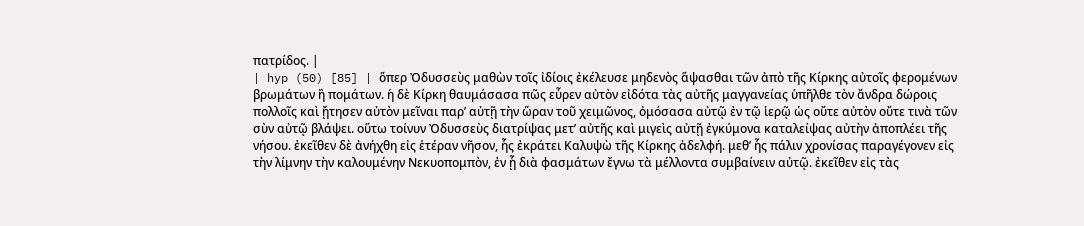πατρίδος. |
| hyp (50) [85] | ὅπερ Ὀδυσσεὺς μαθὼν τοῖς ἰδίοις ἐκέλευσε μηδενὸς ἅψασθαι τῶν ἀπὸ τῆς Κίρκης αὐτοῖς φερομένων βρωμάτων ἢ πομάτων. ἡ δὲ Κίρκη θαυμάσασα πῶς εὗρεν αὐτὸν εἰδότα τὰς αὐτῆς μαγγανείας ὑπῆλθε τὸν ἄνδρα δώροις πολλοῖς καὶ ᾔτησεν αὐτὸν μεῖναι παρ’ αὐτῇ τὴν ὥραν τοῦ χειμῶνος, ὀμόσασα αὐτῷ ἐν τῷ ἱερῷ ὡς οὔτε αὐτὸν οὔτε τινὰ τῶν σὺν αὐτῷ βλάψει. οὕτω τοίνυν Ὀδυσσεὺς διατρίψας μετ’ αὐτῆς καὶ μιγεὶς αὐτῇ ἐγκύμονα καταλείψας αὐτὴν ἀποπλέει τῆς νήσου. ἐκεῖθεν δὲ ἀνήχθη εἰς ἑτέραν νῆσον, ἧς ἐκράτει Καλυψὼ τῆς Κίρκης ἀδελφή. μεθ’ ἧς πάλιν χρονίσας παραγέγονεν εἰς τὴν λίμνην τὴν καλουμένην Νεκυοπομπὸν, ἐν ᾗ διὰ φασμάτων ἔγνω τὰ μέλλοντα συμβαίνειν αὐτῷ. ἐκεῖθεν εἰς τὰς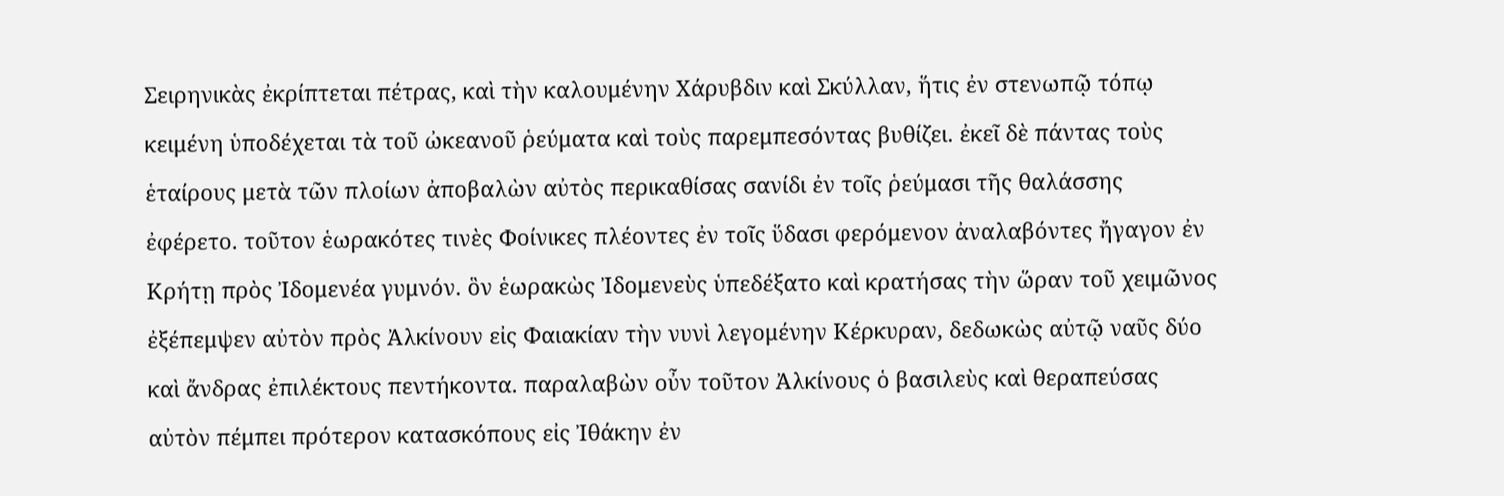Σειρηνικὰς ἐκρίπτεται πέτρας, καὶ τὴν καλουμένην Χάρυβδιν καὶ Σκύλλαν, ἥτις ἐν στενωπῷ τόπῳ κειμένη ὑποδέχεται τὰ τοῦ ὠκεανοῦ ῥεύματα καὶ τοὺς παρεμπεσόντας βυθίζει. ἐκεῖ δὲ πάντας τοὺς ἑταίρους μετὰ τῶν πλοίων ἀποβαλὼν αὐτὸς περικαθίσας σανίδι ἐν τοῖς ῥεύμασι τῆς θαλάσσης ἐφέρετο. τοῦτον ἑωρακότες τινὲς Φοίνικες πλέοντες ἐν τοῖς ὕδασι φερόμενον ἀναλαβόντες ἤγαγον ἐν Κρήτῃ πρὸς Ἰδομενέα γυμνόν. ὃν ἑωρακὼς Ἰδομενεὺς ὑπεδέξατο καὶ κρατήσας τὴν ὥραν τοῦ χειμῶνος ἐξέπεμψεν αὐτὸν πρὸς Ἀλκίνουν εἰς Φαιακίαν τὴν νυνὶ λεγομένην Κέρκυραν, δεδωκὼς αὐτῷ ναῦς δύο καὶ ἄνδρας ἐπιλέκτους πεντήκοντα. παραλαβὼν οὖν τοῦτον Ἀλκίνους ὁ βασιλεὺς καὶ θεραπεύσας αὐτὸν πέμπει πρότερον κατασκόπους εἰς Ἰθάκην ἐν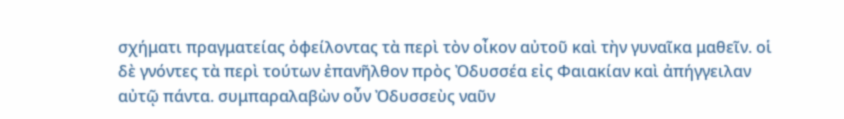σχήματι πραγματείας ὀφείλοντας τὰ περὶ τὸν οἶκον αὐτοῦ καὶ τὴν γυναῖκα μαθεῖν. οἱ δὲ γνόντες τὰ περὶ τούτων ἐπανῆλθον πρὸς Ὀδυσσέα εἰς Φαιακίαν καὶ ἀπήγγειλαν αὐτῷ πάντα. συμπαραλαβὼν οὖν Ὀδυσσεὺς ναῦν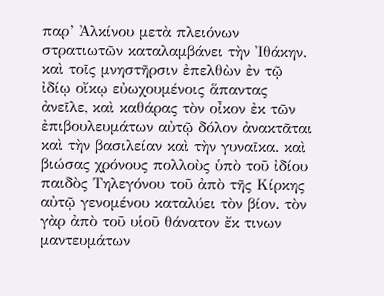παρ’ Ἀλκίνου μετὰ πλειόνων στρατιωτῶν καταλαμβάνει τὴν Ἰθάκην. καὶ τοῖς μνηστῆρσιν ἐπελθὼν ἐν τῷ ἰδίῳ οἴκῳ εὐωχουμένοις ἅπαντας ἀνεῖλε, καὶ καθάρας τὸν οἶκον ἐκ τῶν ἐπιβουλευμάτων αὐτῷ δόλον ἀνακτᾶται καὶ τὴν βασιλείαν καὶ τὴν γυναῖκα. καὶ βιώσας χρόνους πολλοὺς ὑπὸ τοῦ ἰδίου παιδὸς Τηλεγόνου τοῦ ἀπὸ τῆς Κίρκης αὐτῷ γενομένου καταλύει τὸν βίον. τὸν γὰρ ἀπὸ τοῦ υἱοῦ θάνατον ἔκ τινων μαντευμάτων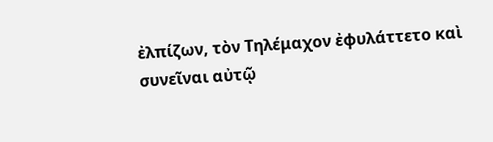ἐλπίζων, τὸν Τηλέμαχον ἐφυλάττετο καὶ συνεῖναι αὐτῷ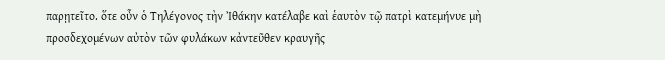παρῃτεῖτο. ὅτε οὖν ὁ Τηλέγονος τὴν Ἰθάκην κατέλαβε καὶ ἑαυτὸν τῷ πατρὶ κατεμήνυε μὴ προσδεχομένων αὐτὸν τῶν φυλάκων κἀντεῦθεν κραυγῆς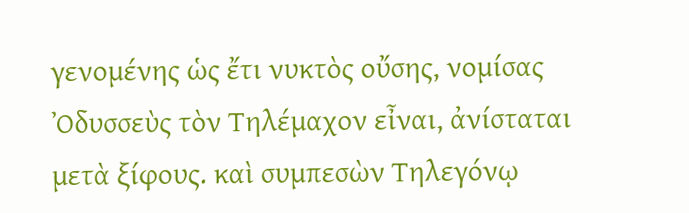γενομένης ὡς ἔτι νυκτὸς οὔσης, νομίσας Ὀδυσσεὺς τὸν Τηλέμαχον εἶναι, ἀνίσταται μετὰ ξίφους. καὶ συμπεσὼν Τηλεγόνῳ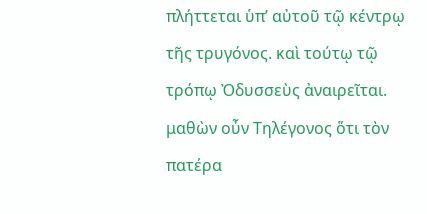πλήττεται ὑπ’ αὐτοῦ τῷ κέντρῳ τῆς τρυγόνος. καὶ τούτῳ τῷ τρόπῳ Ὀδυσσεὺς ἀναιρεῖται. μαθὼν οὖν Τηλέγονος ὅτι τὸν πατέρα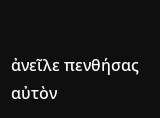ἀνεῖλε πενθήσας αὐτὸν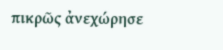πικρῶς ἀνεχώρησε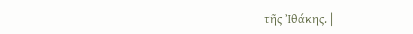τῆς Ἰθάκης. |